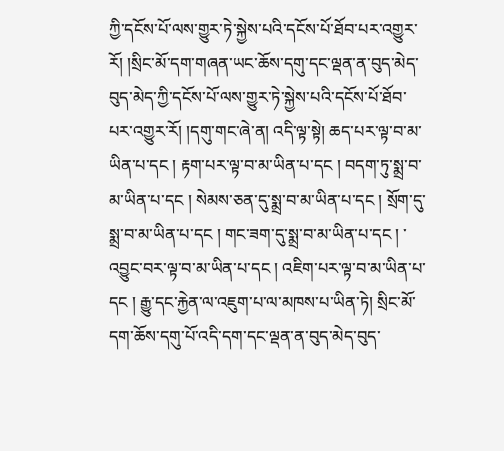ཀྱི་དངོས་པོ་ལས་གྱུར་ཏེ་སྐྱེས་པའི་དངོས་པོ་ཐོབ་པར་འགྱུར་རོ། །སྲིང་མོ་དག་གཞན་ཡང་ཆོས་དགུ་དང་ལྡན་ན་བུད་མེད་བུད་མེད་ཀྱི་དངོས་པོ་ལས་གྱུར་ཏེ་སྐྱེས་པའི་དངོས་པོ་ཐོབ་པར་འགྱུར་རོ། །དགུ་གང་ཞེ་ན། འདི་ལྟ་སྟེ། ཆད་པར་ལྟ་བ་མ་ཡིན་པ་དང ། རྟག་པར་ལྟ་བ་མ་ཡིན་པ་དང ། བདག་ཏུ་སྨྲ་བ་མ་ཡིན་པ་དང ། སེམས་ཅན་དུ་སྨྲ་བ་མ་ཡིན་པ་དང ། སྲོག་དུ་སྨྲ་བ་མ་ཡིན་པ་དང ། གང་ཟག་དུ་སྨྲ་བ་མ་ཡིན་པ་དང ། ་འབྱུང་བར་ལྟ་བ་མ་ཡིན་པ་དང ། འཇིག་པར་ལྟ་བ་མ་ཡིན་པ་དང ། རྒྱུ་དང་རྐྱེན་ལ་འཇུག་པ་ལ་མཁས་པ་ཡིན་ཏེ། སྲིང་མོ་དག་ཆོས་དགུ་པོ་འདི་དག་དང་ལྡན་ན་བུད་མེད་བུད་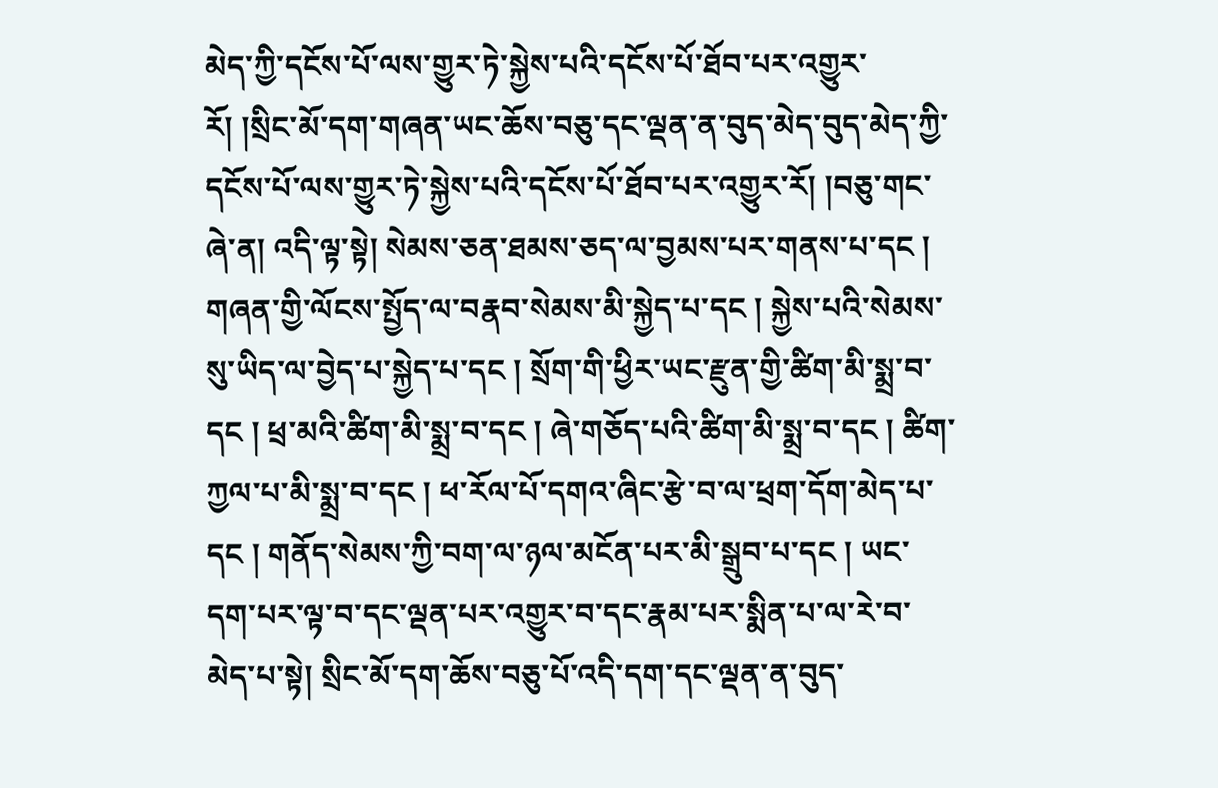མེད་ཀྱི་དངོས་པོ་ལས་གྱུར་ཏེ་སྐྱེས་པའི་དངོས་པོ་ཐོབ་པར་འགྱུར་རོ། །སྲིང་མོ་དག་གཞན་ཡང་ཆོས་བཅུ་དང་ལྡན་ན་བུད་མེད་བུད་མེད་ཀྱི་དངོས་པོ་ལས་གྱུར་ཏེ་སྐྱེས་པའི་དངོས་པོ་ཐོབ་པར་འགྱུར་རོ། །བཅུ་གང་ཞེ་ན། འདི་ལྟ་སྟེ། སེམས་ཅན་ཐམས་ཅད་ལ་བྱམས་པར་གནས་པ་དང ། གཞན་གྱི་ལོངས་སྤྱོད་ལ་བརྣབ་སེམས་མི་སྐྱེད་པ་དང ། སྐྱེས་པའི་སེམས་སུ་ཡིད་ལ་བྱེད་པ་སྐྱེད་པ་དང ། སྲོག་གི་ཕྱིར་ཡང་རྫུན་གྱི་ཚིག་མི་སྨྲ་བ་དང ། ཕྲ་མའི་ཚིག་མི་སྨྲ་བ་དང ། ཞེ་གཅོད་པའི་ཚིག་མི་སྨྲ་བ་དང ། ཚིག་ཀྱལ་པ་མི་སྨྲ་བ་དང ། ཕ་རོལ་པོ་དགའ་ཞིང་རྩེ་བ་ལ་ཕྲག་དོག་མེད་པ་དང ། གནོད་སེམས་ཀྱི་བག་ལ་ཉལ་མངོན་པར་མི་སྒྲུབ་པ་དང ། ཡང་དག་པར་ལྟ་བ་དང་ལྡན་པར་འགྱུར་བ་དང་རྣམ་པར་སྨིན་པ་ལ་རེ་བ་མེད་པ་སྟེ། སྲིང་མོ་དག་ཆོས་བཅུ་པོ་འདི་དག་དང་ལྡན་ན་བུད་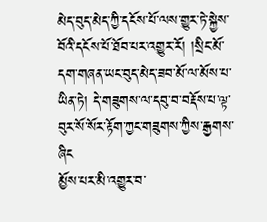མེད་བུད་མེད་ཀྱི་དངོས་པོ་ལས་གྱུར་ཏེ་སྐྱེས་བོའི་དངོས་པོ་ཐོབ་པར་འགྱུར་རོ། །སྲིང་མོ་དག་གཞན་ཡང་བུད་མེད་ཟབ་མོ་ལ་མོས་པ་ཡིན་ཏེ། དེ་གཟུགས་ལ་དབུ་བ་བརྡོས་པ་ལྟ་བུར་སོ་སོར་རྟོག་ཀྱང་གཟུགས་ཀྱིས་རྒྱགས་ཞིང
མྱོས་པར་མི་འགྱུར་བ་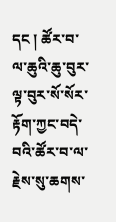དང ། ཚོར་བ་ལ་ཆུའི་ཆུ་བུར་ལྟ་བུར་སོ་སོར་རྟོག་ཀྱང་བདེ་བའི་ཚོར་བ་ལ་རྗེས་སུ་ཆགས་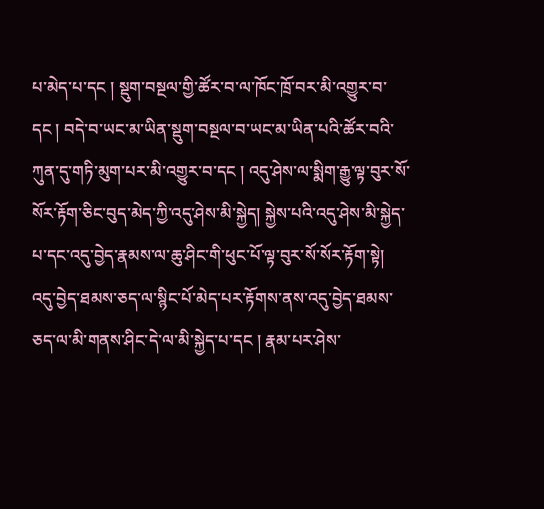པ་མེད་པ་དང ། སྡུག་བསྔལ་གྱི་ཚོར་བ་ལ་ཁོང་ཁྲོ་བར་མི་འགྱུར་བ་དང ། བདེ་བ་ཡང་མ་ཡིན་སྡུག་བསྔལ་བ་ཡང་མ་ཡིན་པའི་ཚོར་བའི་ཀུན་དུ་གཏི་མུག་པར་མི་འགྱུར་བ་དང ། འདུ་ཤེས་ལ་སྨིག་རྒྱུ་ལྟ་བུར་སོ་སོར་རྟོག་ཅིང་བུད་མེད་ཀྱི་འདུ་ཤེས་མི་སྐྱེད། སྐྱེས་པའི་འདུ་ཤེས་མི་སྐྱེད་པ་དང་འདུ་བྱེད་རྣམས་ལ་ཆུ་ཤིང་གི་ཕུང་པོ་ལྟ་བུར་སོ་སོར་རྟོག་སྟེ། འདུ་བྱེད་ཐམས་ཅད་ལ་སྙིང་པོ་མེད་པར་རྟོགས་ནས་འདུ་བྱེད་ཐམས་ཅད་ལ་མི་གནས་ཤིང་དེ་ལ་མི་སྐྱེད་པ་དང ། རྣམ་པར་ཤེས་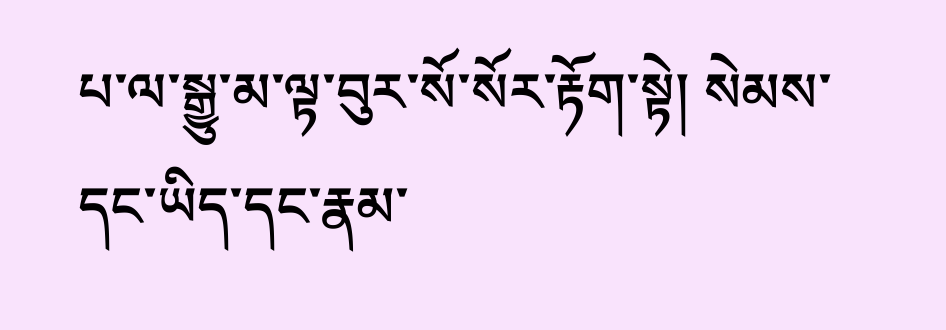པ་ལ་སྒྱུ་མ་ལྟ་བུར་སོ་སོར་རྟོག་སྟེ། སེམས་དང་ཡིད་དང་རྣམ་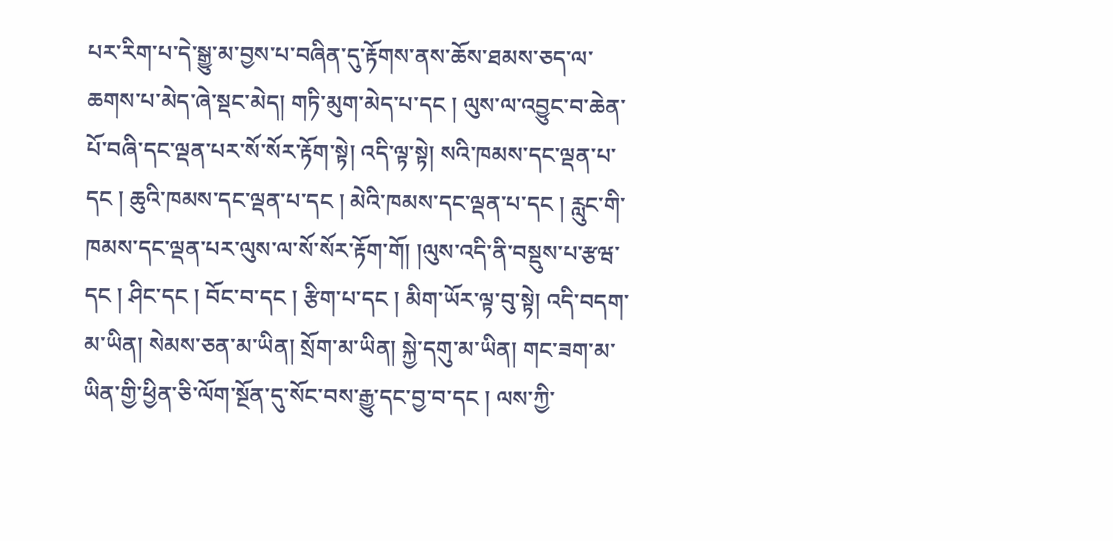པར་རིག་པ་དེ་སྒྱུ་མ་བྱས་པ་བཞིན་དུ་རྟོགས་ནས་ཆོས་ཐམས་ཅད་ལ་ཆགས་པ་མེད་ཞེ་སྡང་མེད། གཏི་མུག་མེད་པ་དང ། ལུས་ལ་འབྱུང་བ་ཆེན་པོ་བཞི་དང་ལྡན་པར་སོ་སོར་རྟོག་སྟེ། འདི་ལྟ་སྟེ། སའི་ཁམས་དང་ལྡན་པ་དང ། ཆུའི་ཁམས་དང་ལྡན་པ་དང ། མེའི་ཁམས་དང་ལྡན་པ་དང ། རླུང་གི་ཁམས་དང་ལྡན་པར་ལུས་ལ་སོ་སོར་རྟོག་གོ། །ལུས་འདི་ནི་བསྡུས་པ་རྩཝ་དང ། ཤིང་དང ། བོང་བ་དང ། རྩིག་པ་དང ། མིག་ཡོར་ལྟ་བུ་སྟེ། འདི་བདག་མ་ཡིན། སེམས་ཅན་མ་ཡིན། སྲོག་མ་ཡིན། སྐྱེ་དགུ་མ་ཡིན། གང་ཟག་མ་ཡིན་གྱི་ཕྱིན་ཅི་ལོག་སྔོན་དུ་སོང་བས་རྒྱུ་དང་བྱ་བ་དང ། ལས་ཀྱི་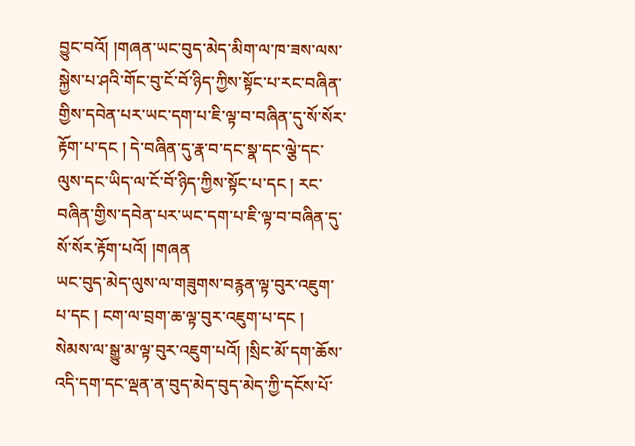བྱུང་བའོ། །གཞན་ཡང་བུད་མེད་མིག་ལ་ཁ་ཟས་ལས་སྐྱེས་པ་ཤའི་གོང་བུ་ངོ་བོ་ཉིད་ཀྱིས་སྟོང་པ་རང་བཞིན་གྱིས་དབེན་པར་ཡང་དག་པ་ཇི་ལྟ་བ་བཞིན་དུ་སོ་སོར་རྟོག་པ་དང ། དེ་བཞིན་དུ་རྣ་བ་དང་སྣ་དང་ལྕེ་དང་ལུས་དང་ཡིད་ལ་ངོ་བོ་ཉིད་ཀྱིས་སྟོང་པ་དང ། རང་བཞིན་གྱིས་དབེན་པར་ཡང་དག་པ་ཇི་ལྟ་བ་བཞིན་དུ་སོ་སོར་རྟོག་པའོ། །གཞན
ཡང་བུད་མེད་ལུས་ལ་གཟུགས་བརྙན་ལྟ་བུར་འཇུག་པ་དང ། ངག་ལ་བྲག་ཆ་ལྟ་བུར་འཇུག་པ་དང ། སེམས་ལ་སྒྱུ་མ་ལྟ་བུར་འཇུག་པའོ། །སྲིང་མོ་དག་ཆོས་འདི་དག་དང་ལྡན་ན་བུད་མེད་བུད་མེད་ཀྱི་དངོས་པོ་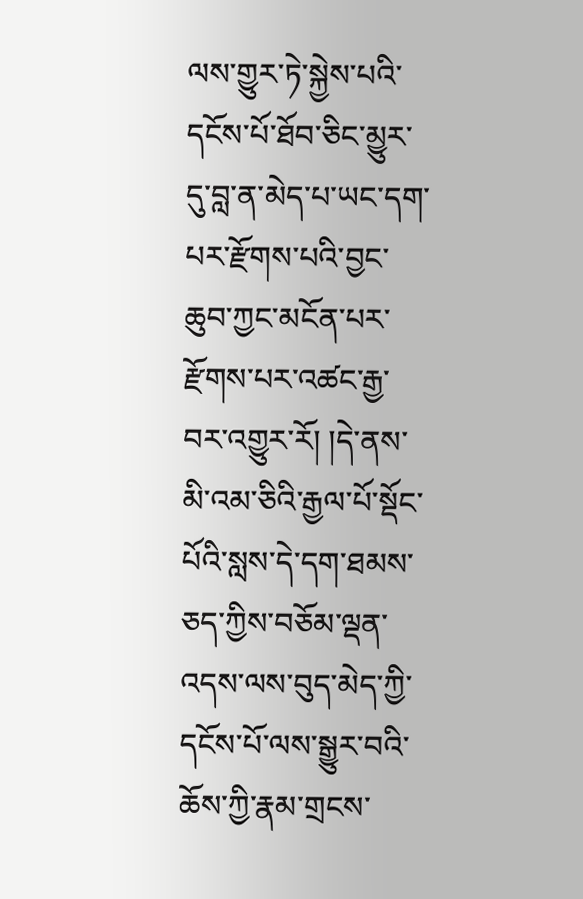ལས་གྱུར་ཏེ་སྐྱེས་པའི་དངོས་པོ་ཐོབ་ཅིང་མྱུར་དུ་བླ་ན་མེད་པ་ཡང་དག་པར་རྫོགས་པའི་བྱང་ཆུབ་ཀྱང་མངོན་པར་རྫོགས་པར་འཚང་རྒྱ་བར་འགྱུར་རོ། །དེ་ནས་མི་འམ་ཅིའི་རྒྱལ་པོ་སྡོང་པོའི་སླས་དེ་དག་ཐམས་ཅད་ཀྱིས་བཅོམ་ལྡན་འདས་ལས་བུད་མེད་ཀྱི་དངོས་པོ་ལས་སྒྱུར་བའི་ཆོས་ཀྱི་རྣམ་གྲངས་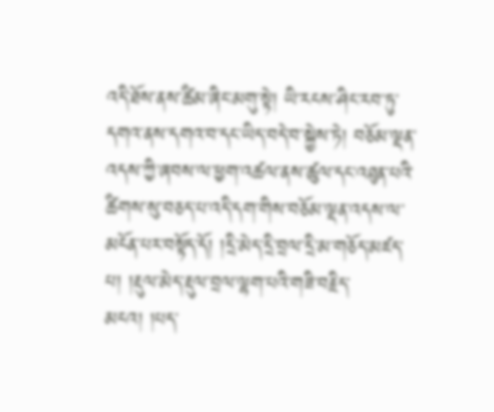འདི་ཐོས་ནས་ཚིམ་ཞིང་མགུ་སྟེ། ཡི་རངས་ཤིང་རབ་ཏུ་དགའ་ནས་དགའ་བ་དང་ཡིད་བདེ་བ་སྐྱེས་ཏེ། བཅོམ་ལྡན་འདས་ཀྱི་ཞབས་ལ་ཕྱག་འཚལ་ནས་ཚུལ་དང་འཐུན་པའི་ཚིགས་སུ་བཅད་པ་འདི་དག་གིས་བཅོམ་ལྡན་འདས་ལ་མངོན་པར་བསྟོད་དོ། །དྲི་མེད་དྲི་བྲལ་དྲི་མ་གཅོད་མཛད་པ། །རྡུལ་མེད་རྡུལ་བྲལ་ལྷག་པའི་གཟི་བརྗིད་མངའ། །པད་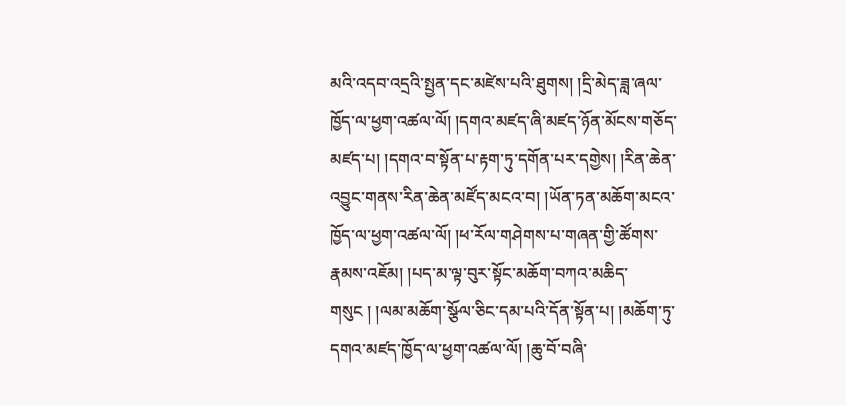མའི་འདབ་འདྲའི་སྤྱན་དང་མཛེས་པའི་ཐུགས། །དྲི་མེད་ཟླ་ཞལ་ཁྱོད་ལ་ཕྱག་འཚལ་ལོ། །དགའ་མཛད་ཞི་མཛད་ཉོན་མོངས་གཅོད་མཛད་པ། །དགའ་བ་སྟོན་པ་རྟག་ཏུ་དགོན་པར་དགྱེས། །རིན་ཆེན་འབྱུང་གནས་རིན་ཆེན་མཛོད་མངའ་བ། །ཡོན་ཏན་མཆོག་མངའ་ཁྱོད་ལ་ཕྱག་འཚལ་ལོ། །ཕ་རོལ་གཤེགས་པ་གཞན་གྱི་ཚོགས་རྣམས་འཇོམ། །པད་མ་ལྟ་བུར་སྟོང་མཆོག་བཀའ་མཆིད་གསུང ། །ལམ་མཆོག་སྩོལ་ཅིང་དམ་པའི་དོན་སྟོན་པ། །མཆོག་ཏུ་དགའ་མཛད་ཁྱོད་ལ་ཕྱག་འཚལ་ལོ། །ཆུ་བོ་བཞི་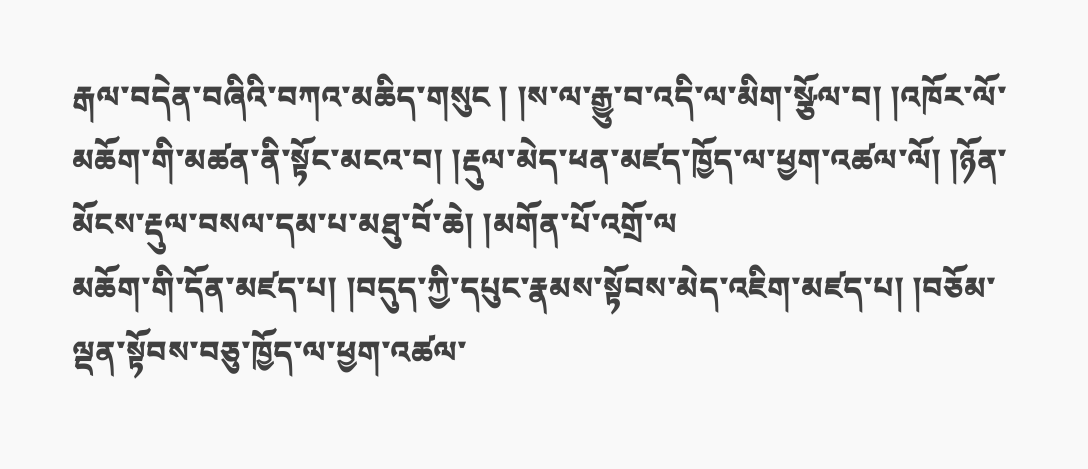རྒལ་བདེན་བཞིའི་བཀའ་མཆིད་གསུང ། །ས་ལ་རྒྱུ་བ་འདི་ལ་མིག་སྩོལ་བ། །འཁོར་ལོ་མཆོག་གི་མཚན་ནི་སྟོང་མངའ་བ། །རྡུལ་མེད་ཕན་མཛད་ཁྱོད་ལ་ཕྱག་འཚལ་ལོ། །ཉོན་མོངས་རྡུལ་བསལ་དམ་པ་མཐུ་བོ་ཆེ། །མགོན་པོ་འགྲོ་ལ
མཆོག་གི་དོན་མཛད་པ། །བདུད་ཀྱི་དཔུང་རྣམས་སྟོབས་མེད་འཇིག་མཛད་པ། །བཅོམ་ལྡན་སྟོབས་བཅུ་ཁྱོད་ལ་ཕྱག་འཚལ་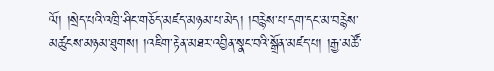ལོ། །སྲེད་པའི་འཁྲི་ཤིང་གཅོད་མཛད་མཉམ་པ་མེད། །བརྙེས་པ་དག་དང་མ་བརྙེས་མཚུངས་མཉམ་ཐུགས། །འཇིག་རྟེན་མཐར་འབྱིན་སྣང་བའི་སྒྲོན་མཛད་པ། །རྒྱ་མཚོ་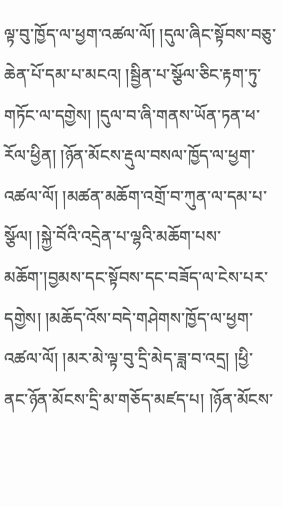ལྟ་བུ་ཁྱོད་ལ་ཕྱག་འཚལ་ལོ། །དུལ་ཞིང་སྟོབས་བཅུ་ཆེན་པོ་དམ་པ་མངའ། །སྦྱིན་པ་སྩོལ་ཅིང་རྟག་ཏུ་གཏོང་ལ་དགྱེས། །དུལ་བ་ཞི་གནས་ཡོན་ཏན་ཕ་རོལ་ཕྱིན། །ཉོན་མོངས་རྡུལ་བསལ་ཁྱོད་ལ་ཕྱག་འཚལ་ལོ། །མཚན་མཆོག་འགྲོ་བ་ཀུན་ལ་དམ་པ་སྩོལ། །སྐྱེ་བོའི་འདྲེན་པ་ལྷའི་མཆོག་པས་མཆོག་།བྱམས་དང་སྟོབས་དང་བཟོད་ལ་ངེས་པར་དགྱེས། །མཆོད་འོས་བདེ་གཤེགས་ཁྱོད་ལ་ཕྱག་འཚལ་ལོ། །མར་མེ་ལྟ་བུ་དྲི་མེད་ཟླ་བ་འདྲ། །ཕྱི་ནང་ཉོན་མོངས་དྲི་མ་གཅོད་མཛད་པ། །ཉོན་མོངས་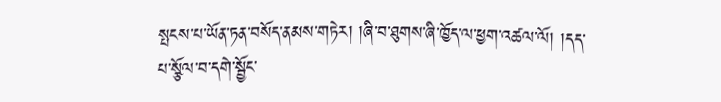སྤངས་པ་ཡོན་ཏན་བསོད་ནམས་གཏེར། །ཞི་བ་ཐུགས་ཞི་ཁྱོད་ལ་ཕྱག་འཚལ་ལོ། །དད་པ་སྩོལ་བ་དགེ་སྦྱོང་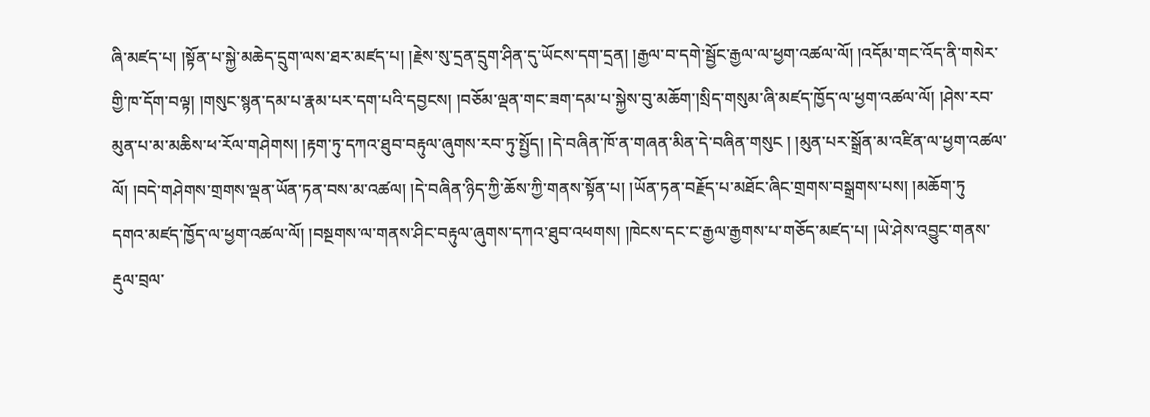ཞི་མཛད་པ། །སྟོན་པ་སྐྱེ་མཆེད་དྲུག་ལས་ཐར་མཛད་པ། །རྗེས་སུ་དྲན་དྲུག་ཤིན་དུ་ཡོངས་དག་དྲན། །རྒྱལ་བ་དགེ་སྦྱོང་རྒྱལ་ལ་ཕྱག་འཚལ་ལོ། །འདོམ་གང་འོད་ནི་གསེར་གྱི་ཁ་དོག་བལྟ། །གསུང་སྙན་དམ་པ་རྣམ་པར་དག་པའི་དབྱངས། །བཅོམ་ལྡན་གང་ཟག་དམ་པ་སྐྱེས་བུ་མཆོག་།སྲིད་གསུམ་ཞི་མཛད་ཁྱོད་ལ་ཕྱག་འཚལ་ལོ། །ཤེས་རབ་མུན་པ་མ་མཆིས་ཕ་རོལ་གཤེགས། །རྟག་ཏུ་དཀའ་ཐུབ་བརྟུལ་ཞུགས་རབ་ཏུ་སྤྱོད། །དེ་བཞིན་ཁོ་ན་གཞན་མིན་དེ་བཞིན་གསུང ། །མུན་པར་སྒྲོན་མ་འཛིན་ལ་ཕྱག་འཚལ་ལོ། །བདེ་གཤེགས་གྲགས་ལྡན་ཡོན་ཏན་བས་མ་འཚལ། །དེ་བཞིན་ཉིད་ཀྱི་ཆོས་ཀྱི་གནས་སྟོན་པ། །ཡོན་ཏན་བརྗོད་པ་མཐོང་ཞིང་གྲགས་བསྒྲགས་པས། །མཆོག་ཏུ
དགའ་མཛད་ཁྱོད་ལ་ཕྱག་འཚལ་ལོ། །བསྔགས་ལ་གནས་ཤིང་བརྟུལ་ཞུགས་དཀའ་ཐུབ་འཕགས། །ཁེངས་དང་ང་རྒྱལ་རྒྱགས་པ་གཅོད་མཛད་པ། །ཡེ་ཤེས་འབྱུང་གནས་རྡུལ་བྲལ་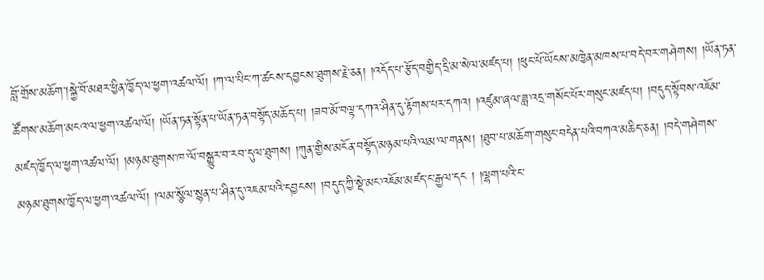བློ་གྲོས་མཆོག་།སྐྱེ་བོ་མཐར་ཕྱིན་ཁྱོད་ལ་ཕྱག་འཚལ་ལོ། །ཀ་ལ་པིང་ཀ་ཚངས་དབྱངས་ཐུགས་རྗེ་ཅན། །འདོད་པ་རྩོད་བགྱིད་དྲི་མ་སེལ་མཛད་པ། །ཕུང་པོ་ཡོངས་མཁྱེན་མཁས་པ་བདེ་བར་གཤེགས། །ཡོན་ཏན་ཚོགས་མཆོག་མངའ་ལ་ཕྱག་འཚལ་ལོ། །ཡོན་ཏན་སྟོན་པ་ཡོན་ཏན་བསྟོད་མཆོད་པ། །ཟབ་མོ་བལྟ་དཀའ་ཤིན་དུ་རྟོགས་པར་དཀའ། །འཛུམ་ཞལ་ཟླ་འདྲ་གསོང་པོར་གསུང་མཛད་པ། །བདུད་སྟོབས་འཇོམ་མཛད་ཁྱོད་ལ་ཕྱག་འཚལ་ལོ། །མཉམ་ཐུགས་ཁ་ལོ་བསྒྱུར་བ་རབ་དུལ་ཐུགས། །ཀུན་གྱིས་མངོན་བསྟོད་མཉམ་པའི་ལམ་ལ་གནས། །ཐུབ་པ་མཆོག་གསུང་བདེན་པའི་བཀའ་མཆིད་ཅན། །བདེ་གཤེགས་མཉམ་ཐུགས་ཁྱོད་ལ་ཕྱག་འཚལ་ལོ། །ལམ་སྩོལ་སྙན་པ་ཤིན་དུ་འཇམ་པའི་དབྱངས། །བདུད་ཀྱི་སྡེ་མང་འཇོམ་མཛད་ང་རྒྱལ་དང ། །ལྷག་པའི་ང་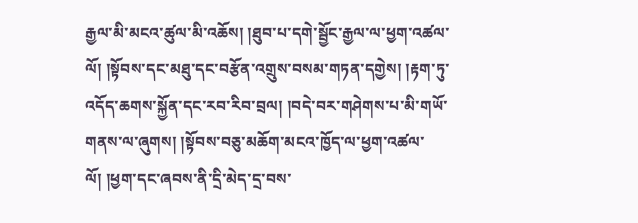རྒྱལ་མི་མངའ་ཚུལ་མི་འཆོས། །ཐུབ་པ་དགེ་སྦྱོང་རྒྱལ་ལ་ཕྱག་འཚལ་ལོ། །སྟོབས་དང་མཐུ་དང་བརྩོན་འགྲུས་བསམ་གཏན་དགྱེས། །རྟག་ཏུ་འདོད་ཆགས་སྐྱོན་དང་རབ་རིབ་བྲལ། །བདེ་བར་གཤེགས་པ་མི་གཡོ་གནས་ལ་ཞུགས། །སྟོབས་བཅུ་མཆོག་མངའ་ཁྱོད་ལ་ཕྱག་འཚལ་ལོ། །ཕྱག་དང་ཞབས་ནི་དྲི་མེད་དྲ་བས་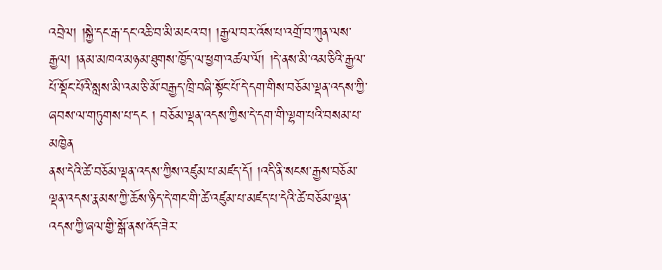འབྲེལ། །སྐྱེ་དང་རྒ་དང་འཆི་བ་མི་མངའ་བ། །རྒྱལ་བར་འོས་པ་འགྲོ་བ་ཀུན་ལས་རྒྱལ། །ནམ་མཁའ་མཉམ་ཐུགས་ཁྱོད་ལ་ཕྱག་འཚལ་ལོ། །དེ་ནས་མི་འམ་ཅིའི་རྒྱལ་པོ་སྡོང་པོའི་སླས་མི་འམ་ཅི་མོ་བརྒྱད་ཁྲི་བཞི་སྟོང་པོ་དེ་དག་གིས་བཅོམ་ལྡན་འདས་ཀྱི་ཞབས་ལ་གཏུགས་པ་དང ། བཅོམ་ལྡན་འདས་ཀྱིས་དེ་དག་གི་ལྷག་པའི་བསམ་པ་མཁྱེན
ནས་དེའི་ཚེ་བཅོམ་ལྡན་འདས་ཀྱིས་འཛུམ་པ་མཛད་དོ། །འདི་ནི་སངས་རྒྱས་བཅོམ་ལྡན་འདས་རྣམས་ཀྱི་ཆོས་ཉིད་དེ་གང་གི་ཚེ་འཛུམ་པ་མཛད་པ་དེའི་ཚེ་བཅོམ་ལྡན་འདས་ཀྱི་ཞལ་གྱི་སྒོ་ནས་འོད་ཟེར་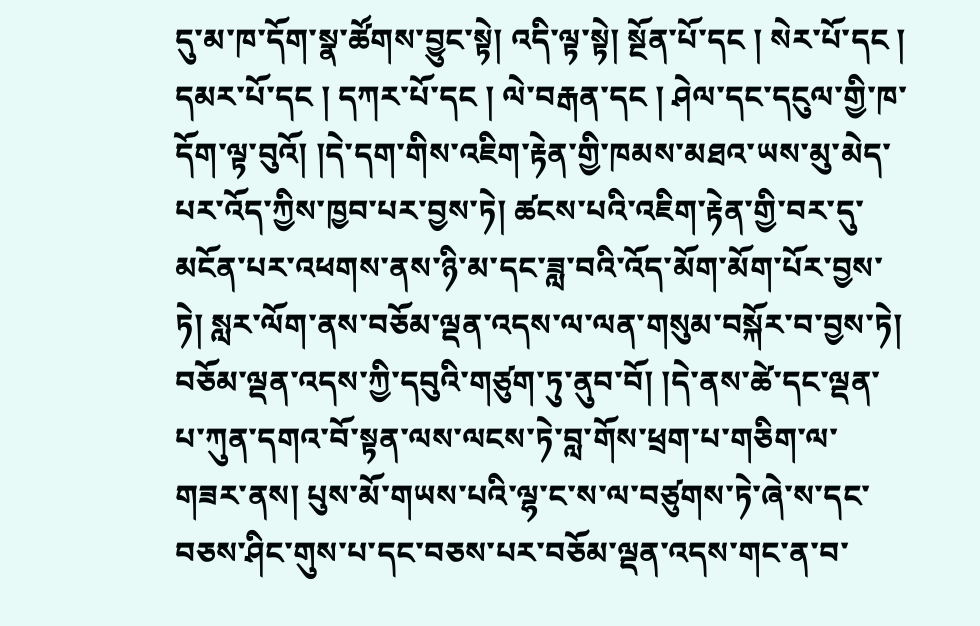དུ་མ་ཁ་དོག་སྣ་ཚོགས་བྱུང་སྟེ། འདི་ལྟ་སྟེ། སྔོན་པོ་དང ། སེར་པོ་དང ། དམར་པོ་དང ། དཀར་པོ་དང ། ལེ་བརྒན་དང ། ཤེལ་དང་དངུལ་གྱི་ཁ་དོག་ལྟ་བུའོ། །དེ་དག་གིས་འཇིག་རྟེན་གྱི་ཁམས་མཐའ་ཡས་མུ་མེད་པར་འོད་ཀྱིས་ཁྱབ་པར་བྱས་ཏེ། ཚངས་པའི་འཇིག་རྟེན་གྱི་བར་དུ་མངོན་པར་འཕགས་ནས་ཉི་མ་དང་ཟླ་བའི་འོད་མོག་མོག་པོར་བྱས་ཏེ། སླར་ལོག་ནས་བཅོམ་ལྡན་འདས་ལ་ལན་གསུམ་བསྐོར་བ་བྱས་ཏེ། བཅོམ་ལྡན་འདས་ཀྱི་དབུའི་གཙུག་ཏུ་ནུབ་བོ། །དེ་ནས་ཚེ་དང་ལྡན་པ་ཀུན་དགའ་བོ་སྟན་ལས་ལངས་ཏེ་བླ་གོས་ཕྲག་པ་གཅིག་ལ་གཟར་ནས། པུས་མོ་གཡས་པའི་ལྷ་ང་ས་ལ་བཙུགས་ཏེ་ཞེ་ས་དང་བཅས་ཤིང་གུས་པ་དང་བཅས་པར་བཅོམ་ལྡན་འདས་གང་ན་བ་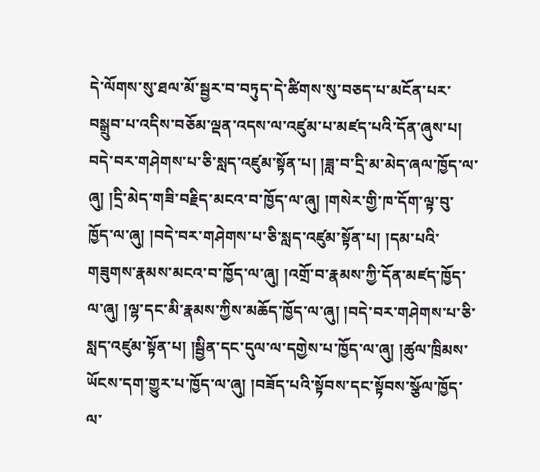དེ་ལོགས་སུ་ཐལ་མོ་སྦྱར་བ་བཏུད་དེ་ཚིགས་སུ་བཅད་པ་མངོན་པར་བསྒྲུབ་པ་འདིས་བཅོམ་ལྡན་འདས་ལ་འཛུམ་པ་མཛད་པའི་དོན་ཞུས་པ། བདེ་བར་གཤེགས་པ་ཅི་སླད་འཛུམ་སྟོན་པ། །ཟླ་བ་དྲི་མ་མེད་ཞལ་ཁྱོད་ལ་ཞུ། །དྲི་མེད་གཟི་བརྗིད་མངའ་བ་ཁྱོད་ལ་ཞུ། །གསེར་གྱི་ཁ་དོག་ལྟ་བུ་ཁྱོད་ལ་ཞུ། །བདེ་བར་གཤེགས་པ་ཅི་སླད་འཛུམ་སྟོན་པ། །དམ་པའི་གཟུགས་རྣམས་མངའ་བ་ཁྱོད་ལ་ཞུ། །འགྲོ་བ་རྣམས་ཀྱི་དོན་མཛད་ཁྱོད་ལ་ཞུ། །ལྷ་དང་མི་རྣམས་ཀྱིས་མཆོད་ཁྱོད་ལ་ཞུ། །བདེ་བར་གཤེགས་པ་ཅི་སླད་འཛུམ་སྟོན་པ། །སྦྱིན་དང་དུལ་ལ་དགྱེས་པ་ཁྱོད་ལ་ཞུ། །ཚུལ་ཁྲིམས་ཡོངས་དག་གྱུར་པ་ཁྱོད་ལ་ཞུ། །བཟོད་པའི་སྟོབས་དང་སྟོབས་སྩོལ་ཁྱོད་ལ་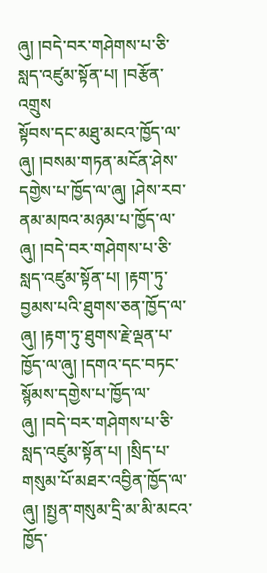ཞུ། །བདེ་བར་གཤེགས་པ་ཅི་སླད་འཛུམ་སྟོན་པ། །བརྩོན་འགྲུས
སྟོབས་དང་མཐུ་མངའ་ཁྱོད་ལ་ཞུ། །བསམ་གཏན་མངོན་ཤེས་དགྱེས་པ་ཁྱོད་ལ་ཞུ། །ཤེས་རབ་ནམ་མཁའ་མཉམ་པ་ཁྱོད་ལ་ཞུ། །བདེ་བར་གཤེགས་པ་ཅི་སླད་འཛུམ་སྟོན་པ། །རྟག་ཏུ་བྱམས་པའི་ཐུགས་ཅན་ཁྱོད་ལ་ཞུ། །རྟག་ཏུ་ཐུགས་རྗེ་ལྡན་པ་ཁྱོད་ལ་ཞུ། །དགའ་དང་བཏང་སྙོམས་དགྱེས་པ་ཁྱོད་ལ་ཞུ། །བདེ་བར་གཤེགས་པ་ཅི་སླད་འཛུམ་སྟོན་པ། །སྲིད་པ་གསུམ་པོ་མཐར་འབྱིན་ཁྱོད་ལ་ཞུ། །སྤྱན་གསུམ་དྲི་མ་མི་མངའ་ཁྱོད་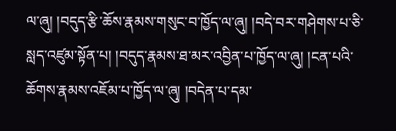ལ་ཞུ། །བདུད་རྩི་ཆོས་རྣམས་གསུང་བ་ཁྱོད་ལ་ཞུ། །བདེ་བར་གཤེགས་པ་ཅི་སླད་འཛུམ་སྟོན་པ། །བདུད་རྣམས་ཐ་མར་འབྱིན་པ་ཁྱོད་ལ་ཞུ། །ངན་པའི་ཆོགས་རྣམས་འཇོམ་པ་ཁྱོད་ལ་ཞུ། །བདེན་པ་དམ་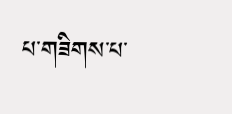པ་གཟིགས་པ་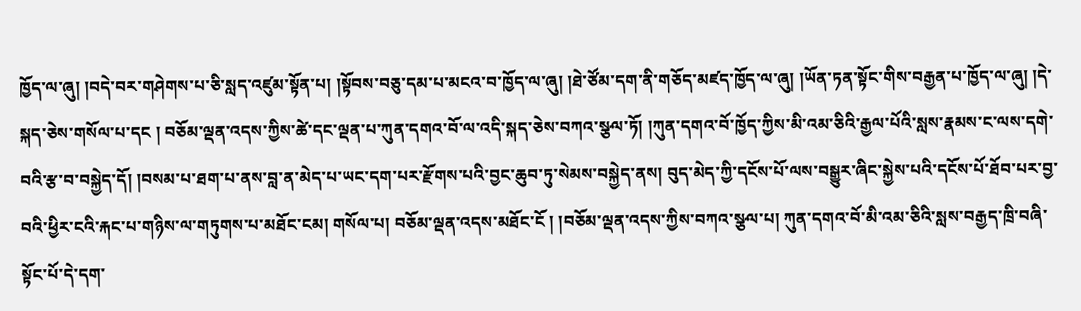ཁྱོད་ལ་ཞུ། །བདེ་བར་གཤེགས་པ་ཅི་སླད་འཛུམ་སྟོན་པ། །སྟོབས་བཅུ་དམ་པ་མངའ་བ་ཁྱོད་ལ་ཞུ། །ཐེ་ཙོམ་དག་ནི་གཅོད་མཛད་ཁྱོད་ལ་ཞུ། །ཡོན་ཏན་སྟོང་གིས་བརྒྱན་པ་ཁྱོད་ལ་ཞུ། །དེ་སྐད་ཅེས་གསོལ་པ་དང ། བཅོམ་ལྡན་འདས་ཀྱིས་ཚེ་དང་ལྡན་པ་ཀུན་དགའ་བོ་ལ་འདི་སྐད་ཅེས་བཀའ་སྩལ་ཏོ། །ཀུན་དགའ་བོ་ཁྱོད་ཀྱིས་མི་འམ་ཅིའི་རྒྱལ་པོའི་སླས་རྣམས་ང་ལས་དགེ་བའི་རྩ་བ་བསྐྱེད་དོ། །བསམ་པ་ཐག་པ་ནས་བླ་ན་མེད་པ་ཡང་དག་པར་རྫོགས་པའི་བྱང་ཆུབ་ཏུ་སེམས་བསྐྱེད་ནས། བུད་མེད་ཀྱི་དངོས་པོ་ལས་བསྒྱུར་ཞིང་སྐྱེས་པའི་དངོས་པོ་ཐོབ་པར་བྱ་བའི་ཕྱིར་ངའི་རྐང་པ་གཉིས་ལ་གཏུགས་པ་མཐོང་ངམ། གསོལ་པ། བཅོམ་ལྡན་འདས་མཐོང་ངོ ། །བཅོམ་ལྡན་འདས་ཀྱིས་བཀའ་སྩལ་པ། ཀུན་དགའ་བོ་མི་འམ་ཅིའི་སླས་བརྒྱད་ཁྲི་བཞི་སྟོང་པོ་དེ་དག་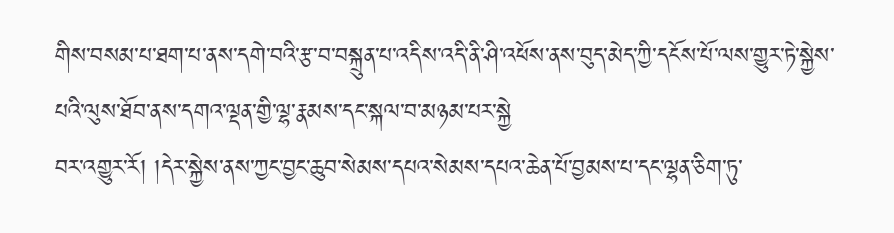གིས་བསམ་པ་ཐག་པ་ནས་དགེ་བའི་རྩ་བ་བསྐྲུན་པ་འདིས་འདི་ནི་ཤི་འཕོས་ནས་བུད་མེད་ཀྱི་དངོས་པོ་ལས་གྱུར་ཏེ་སྐྱེས་པའི་ལུས་ཐོབ་ནས་དགའ་ལྡན་གྱི་ལྷ་རྣམས་དང་སྐལ་བ་མཉམ་པར་སྐྱེ
བར་འགྱུར་རོ། །དེར་སྐྱེས་ནས་ཀྱང་བྱང་ཆུབ་སེམས་དཔའ་སེམས་དཔའ་ཆེན་པོ་བྱམས་པ་དང་ལྷན་ཅིག་ཏུ་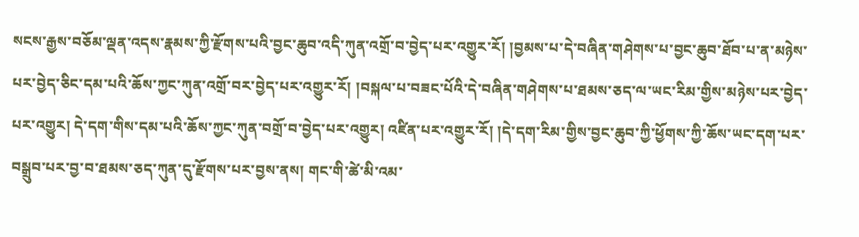སངས་རྒྱས་བཅོམ་ལྡན་འདས་རྣམས་ཀྱི་རྫོགས་པའི་བྱང་ཆུབ་འདི་ཀུན་འགྲོ་བ་བྱེད་པར་འགྱུར་རོ། །བྱམས་པ་དེ་བཞིན་གཤེགས་པ་བྱང་ཆུབ་ཐོབ་པ་ན་མཉེས་པར་བྱེད་ཅིང་དམ་པའི་ཆོས་ཀྱང་ཀུན་འགྲོ་བར་བྱེད་པར་འགྱུར་རོ། །བསྐལ་པ་བཟང་པོའི་དེ་བཞིན་གཤེགས་པ་ཐམས་ཅད་ལ་ཡང་རིམ་གྱིས་མཉེས་པར་བྱེད་པར་འགྱུར། དེ་དག་གིས་དམ་པའི་ཆོས་ཀྱང་ཀུན་བགྲོ་བ་བྱེད་པར་འགྱུར། འཛིན་པར་འགྱུར་རོ། །དེ་དག་རིམ་གྱིས་བྱང་ཆུབ་ཀྱི་ཕྱོགས་ཀྱི་ཆོས་ཡང་དག་པར་བསྒྲུབ་པར་བྱ་བ་ཐམས་ཅད་ཀུན་དུ་རྫོགས་པར་བྱས་ནས། གང་གི་ཚེ་མི་འམ་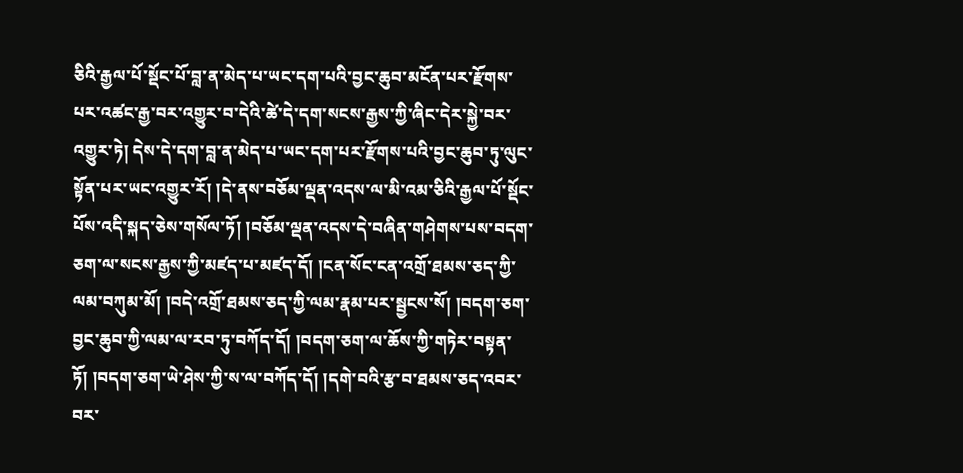ཅིའི་རྒྱལ་པོ་སྡོང་པོ་བླ་ན་མེད་པ་ཡང་དག་པའི་བྱང་ཆུབ་མངོན་པར་རྫོགས་པར་འཚང་རྒྱ་བར་འགྱུར་བ་དེའི་ཚེ་དེ་དག་སངས་རྒྱས་ཀྱི་ཞིང་དེར་སྐྱེ་བར་འགྱུར་ཏེ། དེས་དེ་དག་བླ་ན་མེད་པ་ཡང་དག་པར་རྫོགས་པའི་བྱང་ཆུབ་ཏུ་ལུང་སྟོན་པར་ཡང་འགྱུར་རོ། །དེ་ནས་བཅོམ་ལྡན་འདས་ལ་མི་འམ་ཅིའི་རྒྱལ་པོ་སྡོང་པོས་འདི་སྐད་ཅེས་གསོལ་ཏོ། །བཅོམ་ལྡན་འདས་དེ་བཞིན་གཤེགས་པས་བདག་ཅག་ལ་སངས་རྒྱས་ཀྱི་མཛད་པ་མཛད་དོ། །ངན་སོང་ངན་འགྲོ་ཐམས་ཅད་ཀྱི་ལམ་བཀུམ་མོ། །བདེ་འགྲོ་ཐམས་ཅད་ཀྱི་ལམ་རྣམ་པར་སྦྱངས་སོ། །བདག་ཅག་བྱང་ཆུབ་ཀྱི་ལམ་ལ་རབ་ཏུ་བཀོད་དོ། །བདག་ཅག་ལ་ཆོས་ཀྱི་གཏེར་བསྟན་ཏོ། །བདག་ཅག་ཡེ་ཤེས་ཀྱི་ས་ལ་བཀོད་དོ། །དགེ་བའི་རྩ་བ་ཐམས་ཅད་འབར་བར་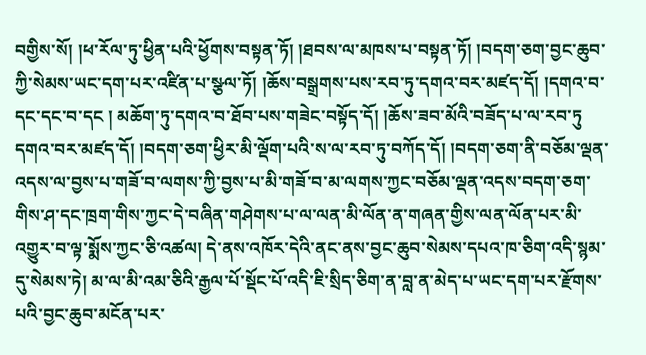བགྱིས་སོ། །ཕ་རོལ་ཏུ་ཕྱིན་པའི་ཕྱོགས་བསྟན་ཏོ། །ཐབས་ལ་མཁས་པ་བསྟན་ཏོ། །བདག་ཅག་བྱང་ཆུབ་ཀྱི་སེམས་ཡང་དག་པར་འཛིན་པ་སྩལ་ཏོ། །ཆོས་བསྒྲགས་པས་རབ་ཏུ་དགའ་བར་མཛད་དོ། །དགའ་བ་དང་དང་བ་དང ། མཆོག་ཏུ་དགའ་བ་ཐོབ་པས་གཟེང་བསྟོད་དོ། །ཆོས་ཟབ་མོའི་བཟོད་པ་ལ་རབ་ཏུ
དགའ་བར་མཛད་དོ། །བདག་ཅག་ཕྱིར་མི་ལྡོག་པའི་ས་ལ་རབ་ཏུ་བཀོད་དོ། །བདག་ཅག་ནི་བཅོམ་ལྡན་འདས་ལ་བྱས་པ་གཟོ་བ་ལགས་ཀྱི་བྱས་པ་མི་གཟོ་བ་མ་ལགས་ཀྱང་བཅོམ་ལྡན་འདས་བདག་ཅག་གིས་ཤ་དང་ཁྲག་གིས་ཀྱང་དེ་བཞིན་གཤེགས་པ་ལ་ལན་མི་ལོན་ན་གཞན་གྱིས་ལན་ལོན་པར་མི་འགྱུར་བ་ལྟ་སྨོས་ཀྱང་ཅི་འཚལ། དེ་ནས་འཁོར་དེའི་ནང་ནས་བྱང་ཆུབ་སེམས་དཔའ་ཁ་ཅིག་འདི་སྙམ་དུ་སེམས་ཏེ། མ་ལ་མི་འམ་ཅིའི་རྒྱལ་པོ་སྡོང་པོ་འདི་ཇི་སྲིད་ཅིག་ན་བླ་ན་མེད་པ་ཡང་དག་པར་རྫོགས་པའི་བྱང་ཆུབ་མངོན་པར་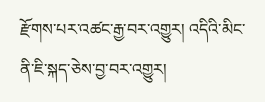རྫོགས་པར་འཚང་རྒྱ་བར་འགྱུར། འདིའི་མིང་ནི་ཇི་སྐད་ཅེས་བྱ་བར་འགྱུར།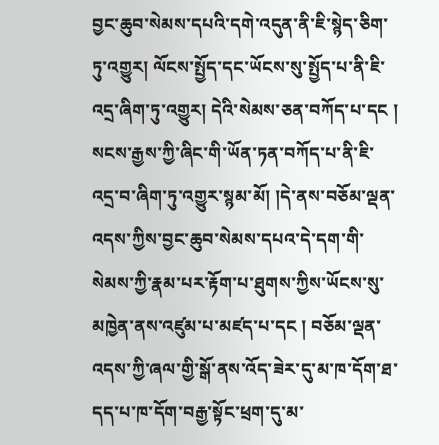བྱང་ཆུབ་སེམས་དཔའི་དགེ་འདུན་ནི་ཇི་སྙེད་ཅིག་ཏུ་འགྱུར། ལོངས་སྤྱོད་དང་ཡོངས་སུ་སྤྱོད་པ་ནི་ཇི་འདྲ་ཞིག་ཏུ་འགྱུར། དེའི་སེམས་ཅན་བཀོད་པ་དང ། སངས་རྒྱས་ཀྱི་ཞིང་གི་ཡོན་ཏན་བཀོད་པ་ནི་ཇི་འདྲ་བ་ཞིག་ཏུ་འགྱུར་སྙམ་མོ། །དེ་ནས་བཅོམ་ལྡན་འདས་ཀྱིས་བྱང་ཆུབ་སེམས་དཔའ་དེ་དག་གི་སེམས་ཀྱི་རྣམ་པར་རྟོག་པ་ཐུགས་ཀྱིས་ཡོངས་སུ་མཁྱེན་ནས་འཛུམ་པ་མཛད་པ་དང ། བཅོམ་ལྡན་འདས་ཀྱི་ཞལ་གྱི་སྒོ་ནས་འོད་ཟེར་དུ་མ་ཁ་དོག་ཐ་དད་པ་ཁ་དོག་བརྒྱ་སྟོང་ཕྲག་དུ་མ་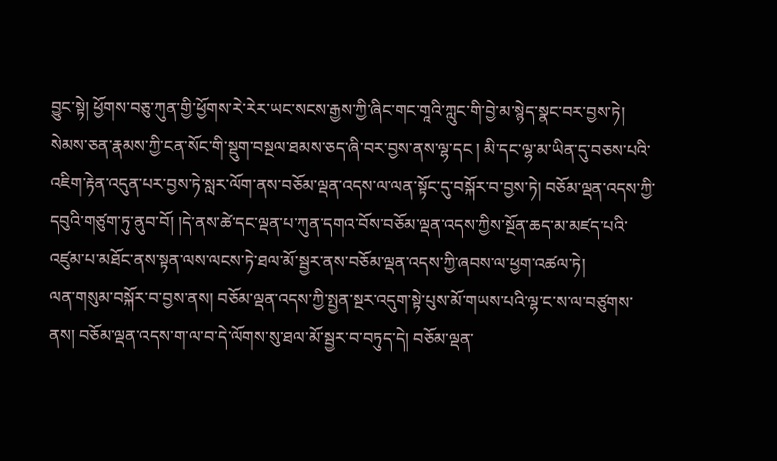བྱུང་སྟེ། ཕྱོགས་བཅུ་ཀུན་གྱི་ཕྱོགས་རེ་རེར་ཡང་སངས་རྒྱས་ཀྱི་ཞིང་གང་གཱའི་ཀླུང་གི་བྱེ་མ་སྙེད་སྣང་བར་བྱས་ཏེ། སེམས་ཅན་རྣམས་ཀྱི་ངན་སོང་གི་སྡུག་བསྔལ་ཐམས་ཅད་ཞི་བར་བྱས་ནས་ལྷ་དང ། མི་དང་ལྷ་མ་ཡིན་དུ་བཅས་པའི་འཇིག་རྟེན་འདུན་པར་བྱས་ཏེ་སླར་ལོག་ནས་བཅོམ་ལྡན་འདས་ལ་ལན་སྟོང་དུ་བསྐོར་བ་བྱས་ཏེ། བཅོམ་ལྡན་འདས་ཀྱི་དབུའི་གཙུག་ཏུ་ནུབ་བོ། །དེ་ནས་ཚེ་དང་ལྡན་པ་ཀུན་དགའ་བོས་བཅོམ་ལྡན་འདས་ཀྱིས་སྔོན་ཆད་མ་མཛད་པའི་འཛུམ་པ་མཐོང་ནས་སྟན་ལས་ལངས་ཏེ་ཐལ་མོ་སྦྱར་ནས་བཅོམ་ལྡན་འདས་ཀྱི་ཞབས་ལ་ཕྱག་འཚལ་ཏེ།
ལན་གསུམ་བསྐོར་བ་བྱས་ནས། བཅོམ་ལྡན་འདས་ཀྱི་སྤྱན་སྔར་འདུག་སྟེ་པུས་མོ་གཡས་པའི་ལྷ་ང་ས་ལ་བཙུགས་ནས། བཅོམ་ལྡན་འདས་ག་ལ་བ་དེ་ལོགས་སུ་ཐལ་མོ་སྦྱར་བ་བཏུད་དེ། བཅོམ་ལྡན་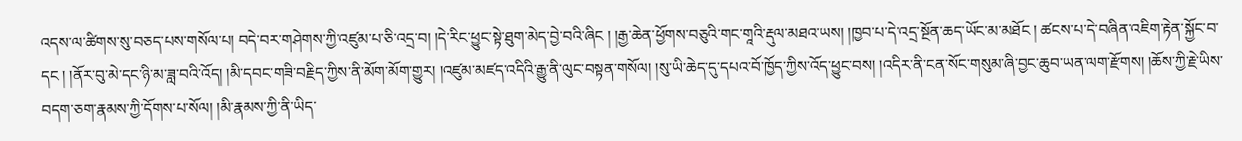འདས་ལ་ཚིགས་སུ་བཅད་པས་གསོལ་པ། བདེ་བར་གཤེགས་ཀྱི་འཛུམ་པ་ཅི་འདྲ་བ། །དེ་རིང་ཕྱུང་སྟེ་ཐུག་མེད་བྱེ་བའི་ཞིང ། །རྒྱ་ཆེན་ཕྱོགས་བཅུའི་གང་གཱའི་རྡུལ་མཐའ་ཡས། །ཁྱབ་པ་དེ་འདྲ་སྔོན་ཆད་ཡོང་མ་མཐོང ། ཚངས་པ་དེ་བཞིན་འཇིག་རྟེན་སྐྱོང་བ་དང ། །ནོར་བུ་མེ་དང་ཉི་མ་ཟླ་བའི་འོད། །མི་དབང་གཟི་བརྗིད་ཀྱིས་ནི་མོག་མོག་གྱུར། །འཛུམ་མཛད་འདིའི་རྒྱུ་ནི་ལུང་བསྟན་གསོལ། །སུ་ཡི་ཆེད་དུ་དཔའ་བོ་ཁྱོད་ཀྱིས་འོད་ཕྱུང་བས། །འདིར་ནི་ངན་སོང་གསུམ་ཞི་བྱང་ཆུབ་ཡན་ལག་རྫོགས། །ཆོས་ཀྱི་རྗེ་ཡིས་བདག་ཅག་རྣམས་ཀྱི་དོགས་པ་སོལ། །མི་རྣམས་ཀྱི་ནི་ཡིད་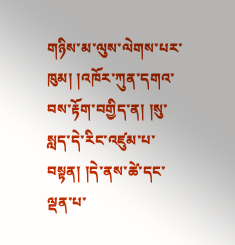གཉིས་མ་ལུས་ལེགས་པར་ཁུམ། །འཁོར་ཀུན་དགའ་བས་རྟོག་བགྱིད་ན། །སུ་སླད་དེ་རིང་འཛུམ་པ་བསྟན། །དེ་ནས་ཚེ་དང་ལྡན་པ་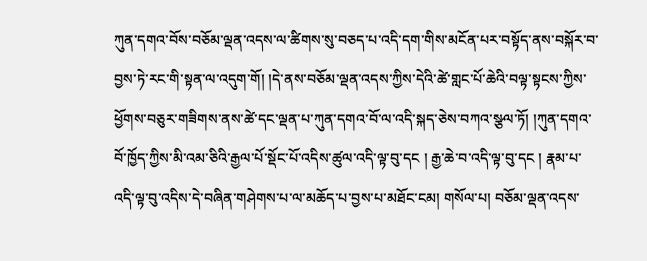ཀུན་དགའ་བོས་བཅོམ་ལྡན་འདས་ལ་ཚིགས་སུ་བཅད་པ་འདི་དག་གིས་མངོན་པར་བསྟོད་ནས་བསྐོར་བ་བྱས་ཏེ་རང་གི་སྟན་ལ་འདུག་གོ། །དེ་ནས་བཅོམ་ལྡན་འདས་ཀྱིས་དེའི་ཚེ་གླང་པོ་ཆེའི་བལྟ་སྟངས་ཀྱིས་ཕྱོགས་བཅུར་གཟིགས་ནས་ཚེ་དང་ལྡན་པ་ཀུན་དགའ་བོ་ལ་འདི་སྐད་ཅེས་བཀའ་སྩལ་ཏོ། །ཀུན་དགའ་བོ་ཁྱོད་ཀྱིས་མི་འམ་ཅིའི་རྒྱལ་པོ་སྡོང་པོ་འདིས་ཚུལ་འདི་ལྟ་བུ་དང ། རྒྱ་ཆེ་བ་འདི་ལྟ་བུ་དང ། རྣམ་པ་འདི་ལྟ་བུ་འདིས་དེ་བཞིན་གཤེགས་པ་ལ་མཆོད་པ་བྱས་པ་མཐོང་ངམ། གསོལ་པ། བཅོམ་ལྡན་འདས་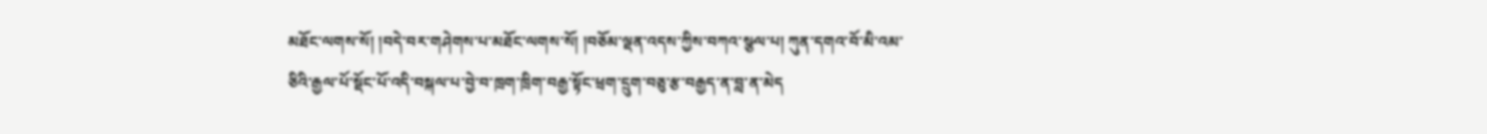མཐོང་ལགས་སོ། །བདེ་བར་གཤེགས་པ་མཐོང་ལགས་སོ། །བཅོམ་ལྡན་འདས་ཀྱིས་བཀའ་སྩལ་པ། ཀུན་དགའ་བོ་མི་འམ་ཅིའི་རྒྱལ་པོ་སྡོང་པོ་འདི་བསྐལ་པ་བྱེ་བ་ཁྲག་ཁྲིག་བརྒྱ་སྟོང་ཕྲག་དྲུག་བཅུ་རྩ་བརྒྱད་ན་བླ་ན་མེད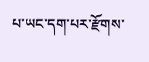པ་ཡང་དག་པར་རྫོགས་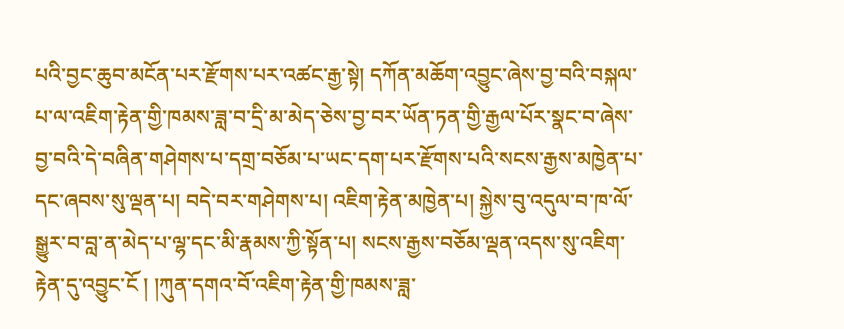པའི་བྱང་ཆུབ་མངོན་པར་རྫོགས་པར་འཚང་རྒྱ་སྟེ། དཀོན་མཆོག་འབྱུང་ཞེས་བྱ་བའི་བསྐལ་པ་ལ་འཇིག་རྟེན་གྱི་ཁམས་ཟླ་བ་དྲི་མ་མེད་ཅེས་བྱ་བར་ཡོན་ཏན་གྱི་རྒྱལ་པོར་སྣང་བ་ཞེས་བྱ་བའི་དེ་བཞིན་གཤེགས་པ་དགྲ་བཅོམ་པ་ཡང་དག་པར་རྫོགས་པའི་སངས་རྒྱས་མཁྱེན་པ་དང་ཞབས་སུ་ལྡན་པ། བདེ་བར་གཤེགས་པ། འཇིག་རྟེན་མཁྱེན་པ། སྐྱེས་བུ་འདུལ་བ་ཁ་ལོ་སྒྱུར་བ་བླ་ན་མེད་པ་ལྷ་དང་མི་རྣམས་ཀྱི་སྟོན་པ། སངས་རྒྱས་བཅོམ་ལྡན་འདས་སུ་འཇིག་རྟེན་དུ་འབྱུང་ངོ ། །ཀུན་དགའ་བོ་འཇིག་རྟེན་གྱི་ཁམས་ཟླ་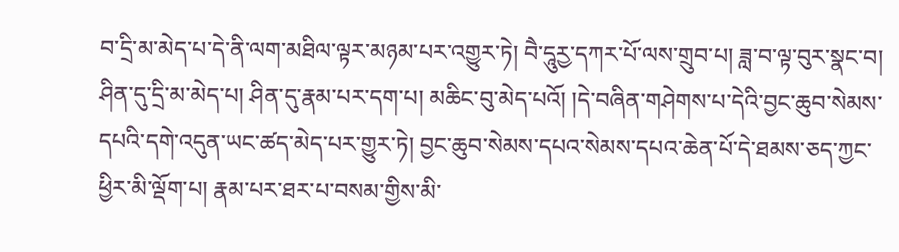བ་དྲི་མ་མེད་པ་དེ་ནི་ལག་མཐིལ་ལྟར་མཉམ་པར་འགྱུར་ཏེ། བཻ་དཱུརྱ་དཀར་པོ་ལས་གྲུབ་པ། ཟླ་བ་ལྟ་བུར་སྣང་བ། ཤིན་དུ་དྲི་མ་མེད་པ། ཤིན་དུ་རྣམ་པར་དག་པ། མཆིང་བུ་མེད་པའོ། །དེ་བཞིན་གཤེགས་པ་དེའི་བྱང་ཆུབ་སེམས་དཔའི་དགེ་འདུན་ཡང་ཚད་མེད་པར་གྱུར་ཏེ། བྱང་ཆུབ་སེམས་དཔའ་སེམས་དཔའ་ཆེན་པོ་དེ་ཐམས་ཅད་ཀྱང་ཕྱིར་མི་ལྡོག་པ། རྣམ་པར་ཐར་པ་བསམ་གྱིས་མི་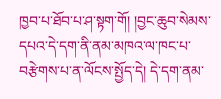ཁྱབ་པ་ཐོབ་པ་ཤ་སྟག་གོ། །བྱང་ཆུབ་སེམས་དཔའ་དེ་དག་ནི་ནམ་མཁའ་ལ་ཁང་པ་བརྩེགས་པ་ན་ལོངས་སྤྱོད་དེ། དེ་དག་ནམ་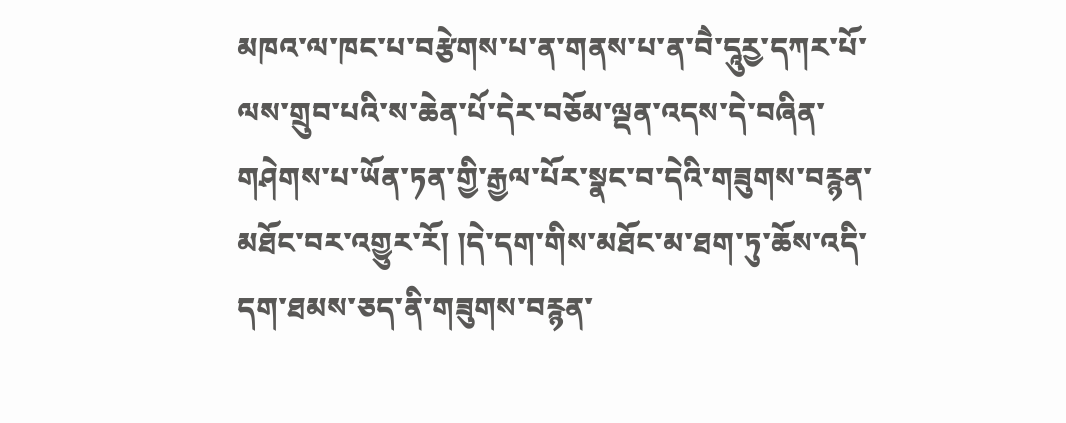མཁའ་ལ་ཁང་པ་བརྩེགས་པ་ན་གནས་པ་ན་བཻ་དཱུརྱ་དཀར་པོ་ལས་གྲུབ་པའི་ས་ཆེན་པོ་དེར་བཅོམ་ལྡན་འདས་དེ་བཞིན་གཤེགས་པ་ཡོན་ཏན་གྱི་རྒྱལ་པོར་སྣང་བ་དེའི་གཟུགས་བརྙན་མཐོང་བར་འགྱུར་རོ། །དེ་དག་གིས་མཐོང་མ་ཐག་ཏུ་ཆོས་འདི་དག་ཐམས་ཅད་ནི་གཟུགས་བརྙན་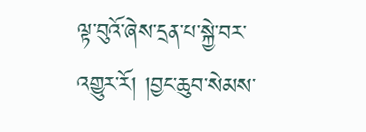ལྟ་བུའོ་ཞེས་དྲན་པ་སྐྱེ་བར་འགྱུར་རོ། །བྱང་ཆུབ་སེམས་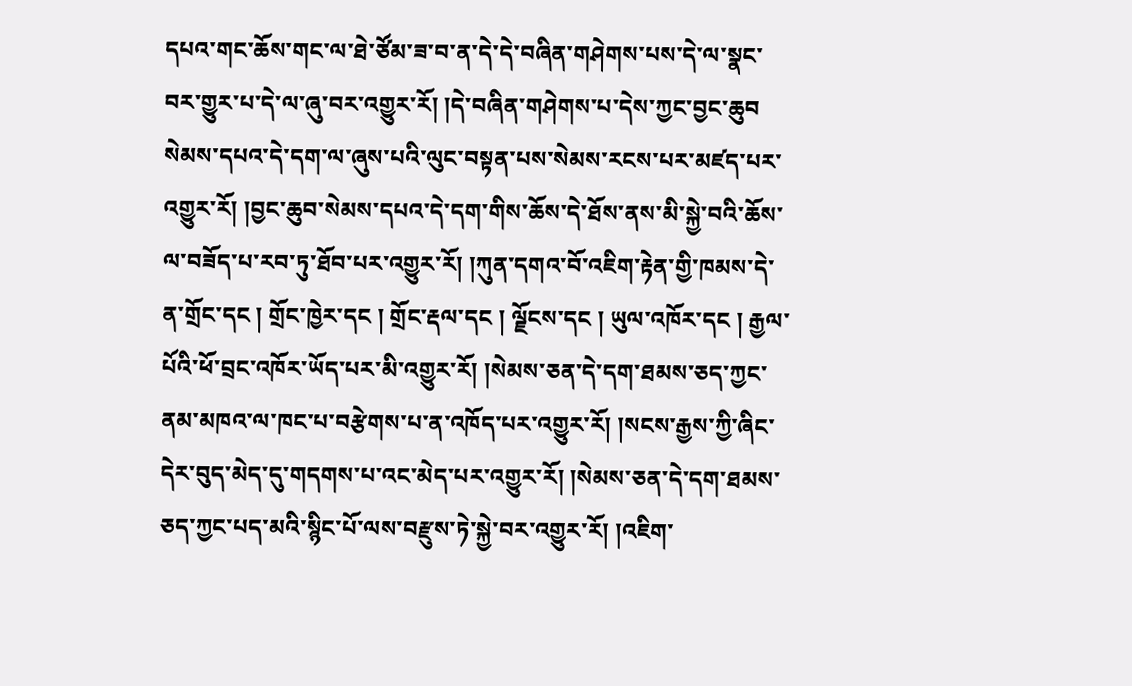དཔའ་གང་ཆོས་གང་ལ་ཐེ་ཙོམ་ཟ་བ་ན་དེ་དེ་བཞིན་གཤེགས་པས་དེ་ལ་སྣང་བར་གྱུར་པ་དེ་ལ་ཞུ་བར་འགྱུར་རོ། །དེ་བཞིན་གཤེགས་པ་དེས་ཀྱང་བྱང་ཆུབ
སེམས་དཔའ་དེ་དག་ལ་ཞུས་པའི་ལུང་བསྟན་པས་སེམས་རངས་པར་མཛད་པར་འགྱུར་རོ། །བྱང་ཆུབ་སེམས་དཔའ་དེ་དག་གིས་ཆོས་དེ་ཐོས་ནས་མི་སྐྱེ་བའི་ཆོས་ལ་བཟོད་པ་རབ་ཏུ་ཐོབ་པར་འགྱུར་རོ། །ཀུན་དགའ་བོ་འཇིག་རྟེན་གྱི་ཁམས་དེ་ན་གྲོང་དང ། གྲོང་ཁྱེར་དང ། གྲོང་རྡལ་དང ། ལྗོངས་དང ། ཡུལ་འཁོར་དང ། རྒྱལ་པོའི་ཕོ་བྲང་འཁོར་ཡོད་པར་མི་འགྱུར་རོ། །སེམས་ཅན་དེ་དག་ཐམས་ཅད་ཀྱང་ནམ་མཁའ་ལ་ཁང་པ་བརྩེགས་པ་ན་འཁོད་པར་འགྱུར་རོ། །སངས་རྒྱས་ཀྱི་ཞིང་དེར་བུད་མེད་དུ་གདགས་པ་འང་མེད་པར་འགྱུར་རོ། །སེམས་ཅན་དེ་དག་ཐམས་ཅད་ཀྱང་པད་མའི་སྙིང་པོ་ལས་བརྫུས་ཏེ་སྐྱེ་བར་འགྱུར་རོ། །འཇིག་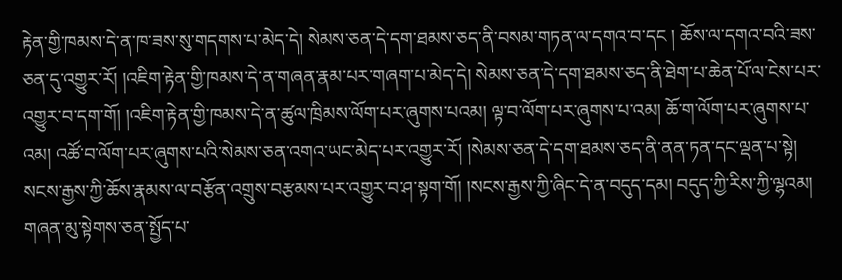རྟེན་གྱི་ཁམས་དེ་ན་ཁ་ཟས་སུ་གདགས་པ་མེད་དེ། སེམས་ཅན་དེ་དག་ཐམས་ཅད་ནི་བསམ་གཏན་ལ་དགའ་བ་དང ། ཆོས་ལ་དགའ་བའི་ཟས་ཅན་དུ་འགྱུར་རོ། །འཇིག་རྟེན་གྱི་ཁམས་དེ་ན་གཞན་རྣམ་པར་གཞག་པ་མེད་དེ། སེམས་ཅན་དེ་དག་ཐམས་ཅད་ནི་ཐེག་པ་ཆེན་པོ་ལ་ངེས་པར་འགྱུར་བ་དག་གོ། །འཇིག་རྟེན་གྱི་ཁམས་དེ་ན་ཚུལ་ཁྲིམས་ལོག་པར་ཞུགས་པའམ། ལྟ་བ་ལོག་པར་ཞུགས་པ་འམ། ཆོ་ག་ལོག་པར་ཞུགས་པ་འམ། འཚོ་བ་ལོག་པར་ཞུགས་པའི་སེམས་ཅན་འགའ་ཡང་མེད་པར་འགྱུར་རོ། །སེམས་ཅན་དེ་དག་ཐམས་ཅད་ནི་ནན་ཏན་དང་ལྡན་པ་སྟེ། སངས་རྒྱས་ཀྱི་ཆོས་རྣམས་ལ་བརྩོན་འགྲུས་བརྩམས་པར་འགྱུར་བ་ཤ་སྟག་གོ། །སངས་རྒྱས་ཀྱི་ཞིང་དེ་ན་བདུད་དམ། བདུད་ཀྱི་རིས་ཀྱི་ལྷའམ། གཞན་མུ་སྟེགས་ཅན་སྤྱོད་པ་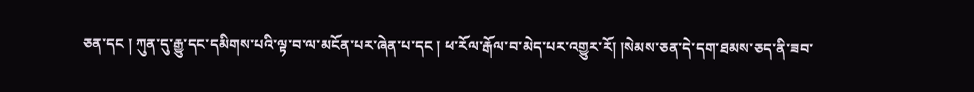ཅན་དང ། ཀུན་དུ་རྒྱུ་དང་དམིགས་པའི་ལྟ་བ་ལ་མངོན་པར་ཞེན་པ་དང ། ཕ་རོལ་རྒོལ་བ་མེད་པར་འགྱུར་རོ། །སེམས་ཅན་དེ་དག་ཐམས་ཅད་ནི་ཟབ་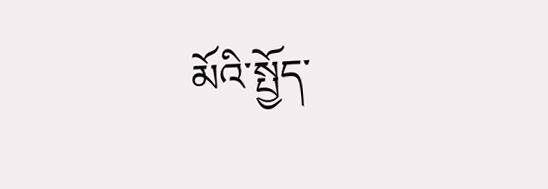མོའི་སྤྱོད་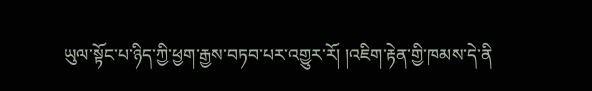ཡུལ་སྟོང་པ་ཉིད་ཀྱི་ཕྱག་རྒྱས་བཏབ་པར་འགྱུར་རོ། །འཇིག་རྟེན་གྱི་ཁམས་དེ་ནི